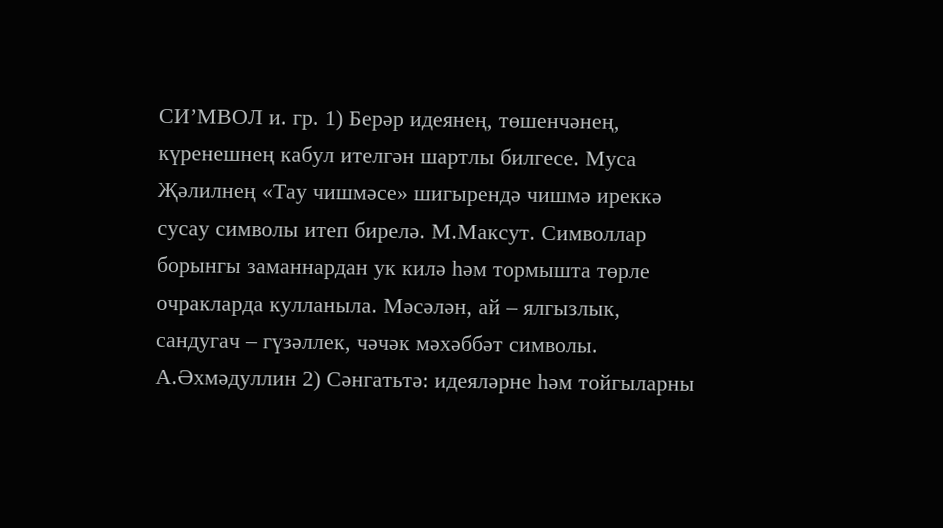СИ’МВОЛ и. гр. 1) Берәр идеянең, төшенчәнең, күренешнең кабул ителгән шартлы билгесе. Муса Җәлилнең «Тау чишмәсе» шигырендә чишмә иреккә сусау символы итеп бирелә. М.Максут. Символлар борынгы заманнардан ук килә һәм тормышта төрле очракларда кулланыла. Мәсәлән, ай – ялгызлык, сандугач – гүзәллек, чәчәк мәхәббәт символы. А.Әхмәдуллин 2) Сәнгатьтә: идеяләрне һәм тойгыларны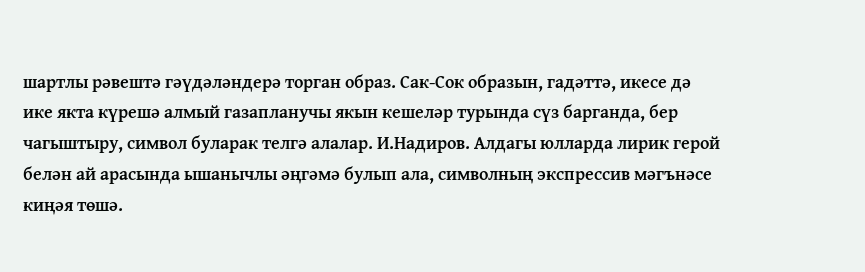шартлы рәвештә гәүдәләндерә торган образ. Сак-Сок образын, гадәттә, икесе дә ике якта күрешә алмый газапланучы якын кешеләр турында сүз барганда, бер чагыштыру, символ буларак телгә алалар. И.Надиров. Алдагы юлларда лирик герой белән ай арасында ышанычлы әңгәмә булып ала, символның экспрессив мәгънәсе киңәя төшә.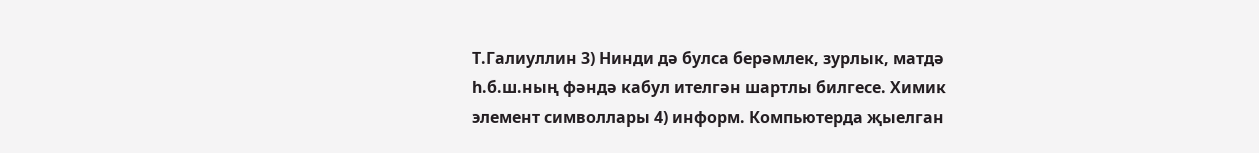Т.Галиуллин 3) Нинди дә булса берәмлек, зурлык, матдә һ.б.ш.ның фәндә кабул ителгән шартлы билгесе. Химик элемент символлары 4) информ. Компьютерда җыелган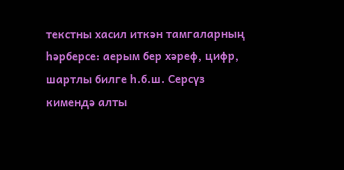текстны хасил иткән тамгаларның һәрберсе: аерым бер хәреф, цифр, шартлы билге һ.б.ш. Серсүз кимендә алты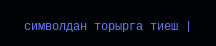символдан торырга тиеш |